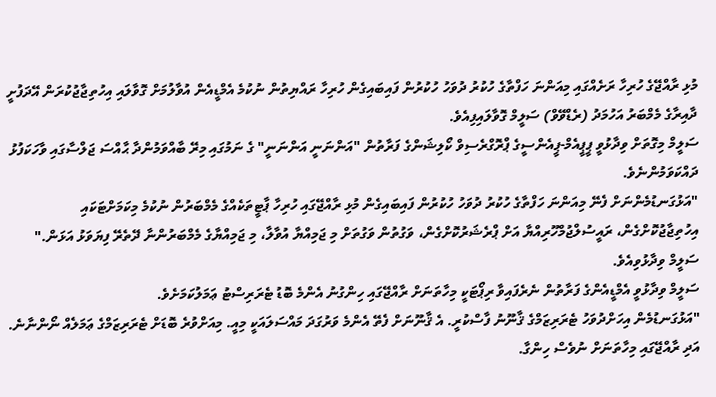މުޅި ރާއްޖޭގެ ހުރިހާ ރަށެއްގައި މިއަންނަ ހަފްތާގެ ހުކުރު ދުވަހު ހުކުރުން ފައިބައިގެން ހުރިހާ ރައްޔިތުން ނުކުމެ އެމްޑީއެން އުވާލުމަށް ގޮވާލައި އިހުތިޖާޖުކުރަން އޭދަފުށީ ދާއިރާގެ މެމްބަރު އަހުމަދު (ރެޑްވޭވް) ސަލީމް ގޮވާލައިފިއެވެ.
ސަލީމް މިގޮތަށް ވިދާޅުވީ ޕީޕީއެމް-ޕީއެންސީގެ ޕްރޮގްރެސިވް ކޯލިޝަންގެ ފަރާތުން "އަންނަނީ އަންނަނީ" ގެ ނަމުގައި މިރޭ ބާއްވަމުންދާ ޙާއްސަ ޖަލްސާގައި ވާހަކަފުޅު ދައްކަވަމުންނެވެ.
"އަޅުގަނޑުމެންނަށް ފެނޭ މިއަންނަ ހަފްތާގެ ހުކުރު ދުވަހު ހުކުރުން ފައިބައިގެން މުޅި ރާއްޖޭގައި ހުރިހާ ޕާޓީތަކެއްގެ މެމްބަރުން ނުކުމެ މިކަމަށްޓަކައި އިހުތިޖާޖުކޮށްގެން، ރައީސުލްޖުމްހޫރިއްޔާ އަށް ޕްރެޝަރުކޮށްގެން، ވަގުތުން ވަގުތަށް މި ޖަމިއްޔާ އުވާލާ، މި ޖަމިއްޔާގެ މެމްބަރުންނާ ދޭތެރޭ ފިޔަވަޅު އަޅަން." ސަލީމް ވިދާޅުވިއެވެ.
ސަލީމް ވިދާޅުވީ އެމްޑީއެންގެ ފަރާތުން ނެރެފައިވާ ރިޕޯޓަކީ މިހާތަނަށް ރާއްޖޭގައި ހިންގުނު އެންމެ ބޮޑު ޓެރަރިސްޓު ޢަމަލުކަމަށެވެ.
"އަޅުގަނޑުމެން އިހަށްދުވަހު ޓެރަރިޒަމްގެ ޤާނޫނު ފާސްކުރީ. އެ ޤާނޫނަށް ފެތޭ އެންމެ ވަރުގަދަ މައްސަލައަކީ މިއީ. މިއަށްވުރެ ބޮޑަށް ޓެރަރިޒަމްގެ ޢަމަލެއް ނޯންނާނެ. އަދި ރާއްޖޭގައި މިހާތަނަށް ނުވެސް ހިންގާ.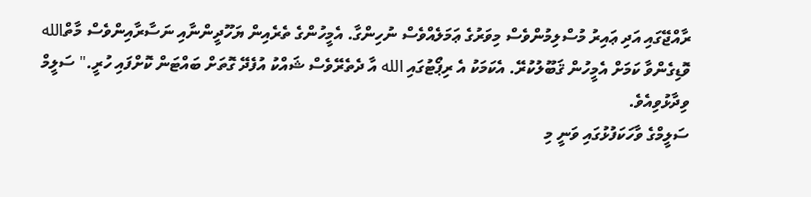ރާއްޖޭގައި އަދި ޢައިރު މުސްލިމުންވެސް މިވަރުގެ ޢަމަލެއްވެސް ނުހިންގާ. އެމީހުންގެ ތެރެއިން ޔަހޫދީންނާއި ނަސާރާއިންވެސް މާތްالله ވޮޑިގެންވާ ކަމަށް އެމީހުން ޤަބޫލުކުރޭ. އެކަމަކު އެ ރިޕޯޓުގައި الله އާ ދެތެރޭވެސް ޝައްކު އުފެދޭ ގޮތަށް ބައްޓަން ކޮށްފައި ހުރީ." ސަލީމް ވިދާޅުވިއެވެ.
ސަލީމްގެ ވާހަކަފުޅުގައި ވަނީ މި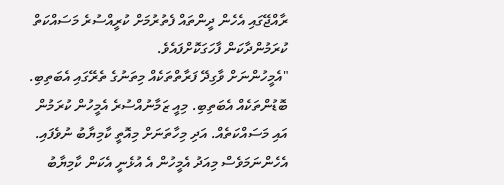ރާއްޖޭގައި އެހެން ދީންތައް ފެތުރުމަށް ކުރީއްސުރެ މަސައްކަތް ކުރަމުންދާކަން ފާހަގަކޮށްފައެވެ.
"އެމީހުންނަށް ވާގިދޭ ފަރާތްތަކެއް މިތަނުގެ ތެރޭގައި އެބަތިބި. ބޮޑުންތަކެއް އެބަތިބި. މިއީ ޒަމާނުއްސުރެ އެމީހުން ކުރަމުން އައި މަސައްކަތެއް. އަދި މިހާތަނަށް މިއޮތީ ކާމިޔާބު ނުވެފައި. އެހެންނަމަވެސް މިއަދު އެމީހުން އެ އުޅެނީ އެކަން ކާމިޔާބު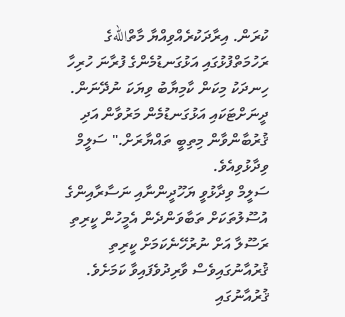ކުރަން. އިރާދަކުރެއްވިއްޔާ މާތްاللهގެ ރަހުމަތްފުޅުގައި އަޅުގަނޑުމެންގެ ފުރާނަ ހުރިހާ ހިނދަކު މިކަން ކާމިޔާބު ވިޔަކަ ނުދޭނަން. ދީނަށްޓަކައި އަޅުގަނޑުމެން މަރުވާން އަދި ޤުރުބާންވާން މިތިބީ ތައްޔާރަށް." ސަލީމް ވިދާޅުވިއެވެ.
ސަލީމް ވިދާޅުވީ ޔަހޫދީންނާއި ނަސާރާއިންގެ އުސޫލުތަކަށް ތަބާވަންދެން އެމީހުން ކީރިތި ރަސޫލާ އަށް ނުރުހޭނެކަމަށް ކީރިތި ޤުރުއާނުގައިވެސް ވާރިދުވެފައިވާ ކަމަށެވެ. ޤުރުއާނުގައި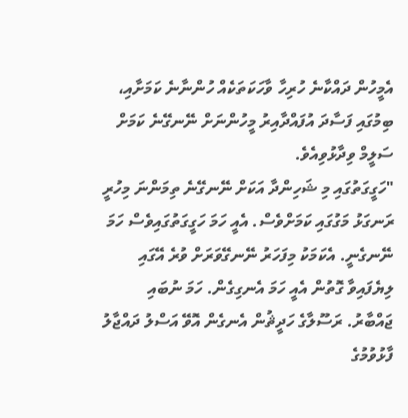އެމީހުން ދައްކާނެ ހުރިހާ ވާހަކަތަކެއް ހުންނާނެ ކަމަށާއި، ބިމުގައި ފަސާދަ އުފައްދާއިރު މީހުންނަށް ނޭނގޭނެ ކަމަށް ސަލީމް ވިދާޅުވިއެވެ.
"ހަގީގަތުގައި މި ޝަހިންދާ އަކަށް ނޭނގޭނެ ތިމަންނަ މިހުރީ ރަނގަޅު މަގުގައި ކަމަށްވެސް. އެއީ ހަމަ ހަގީގަތުގައިވެސް ހަމަ ނޭނގެނީ. އެކަމަކު މިފަހަރު ނޭނގޭވަރަށް ވުރެ އޭގައި ލިޔެފައިވާ ގޮތުން އެއީ ހަމަ އެނގިގެން. ހަމަ ނުބައި ޖައްބާރު. ރަސޫލާގެ ހަދީޘުން އެނގެން އޮވޭ އަސްލު ދައްޖާލު ފާޅުވުމުގެ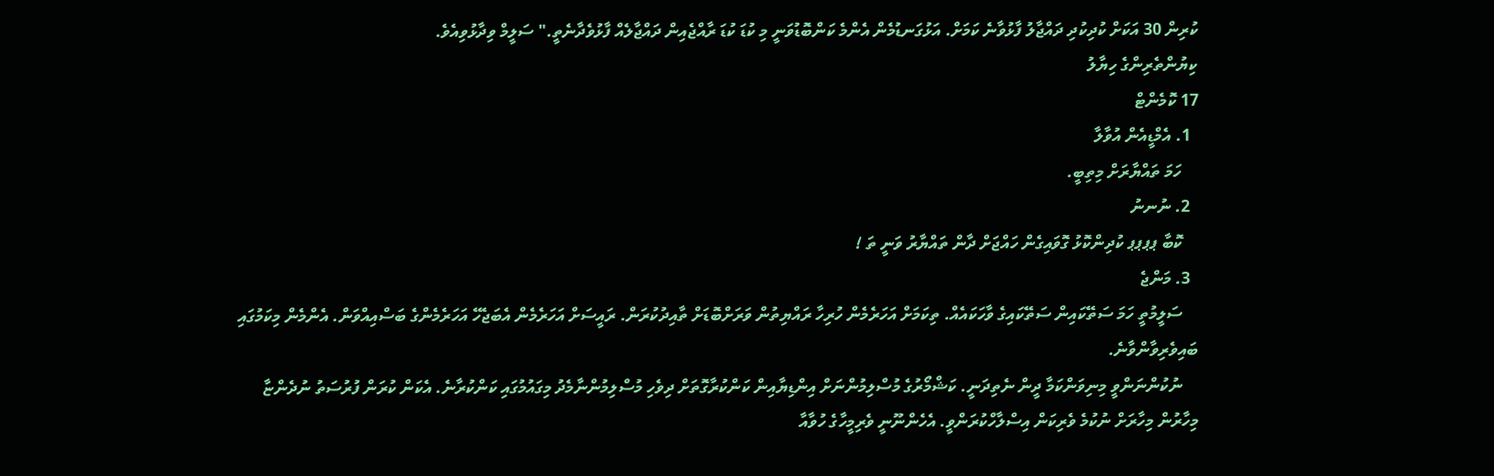ކުރިން 30 އަކަށް ކުދިކުދި ދައްޖާލު ފާޅުވާނެ ކަމަށް. އަޅުގަނޑުމެން އެންމެ ކަންބޮޑުވަނީ މި ކުޑަ ކުޑަ ރާއްޖެއިން ދައްޖާލެއް ފާޅުވެދާނެތީ." ސަލީމް ވިދާޅުވިއެވެ.
ކިޔުންތެރިންގެ ހިޔާލު
17 ކޮމެންޓް
  1. އެމްޑީއެން އުވާލާ
    ހަމަ ތައްޔާރަށް މިތިބީ.
  2. ނުނނު
    ކޮބާ ޕޕޕޕ ކުދިންކޮޅު ގޮވައިގެން ހައްޖަށް ދާން ތައްޔާރު ވަނީ ތަ !
  3. މަންޖެ
    ސަލީމުތީ ހަމަ ސަތޭކައިން ސަތޭކައިގެ ވާހަކައެއް. ތިކަމަށް އަހަރެމެން ހުރިހާ ރައްޔިތުން ވަރަށްބޮޑަށް ތާއިދުކުރަން. ރައީސަށް އަހަރެމެން އެބަޖެހޭ އަހަރެމެންގެ ބަސްއިއްވަން. އެންމެން މިކަމުގައި ބައިވެރިވާންވާނެ.
    ނުކުންނަންވީ މިނިވަންކަމާ ދީން ނެތިދަނީ. ކަޝްމޯރުގެ މުސްލިމުންނަށް އިންޑިޔާއިން ކަންކުރާގޮތަށް ދިވެހި މުސްލިމުންނާމެދު މިގައުމުގައި ކަންކުރާނެ. އެކަން ކުރަން ފުރުސަތު ނުދެންޏާ މިހާރުން މިހާރަށް ނުކުމެ ވެރިކަން އިސްލާހްކުރަންވީ. އެހެންނޫނީ ވެރިމީހާގެ ހުވާއާ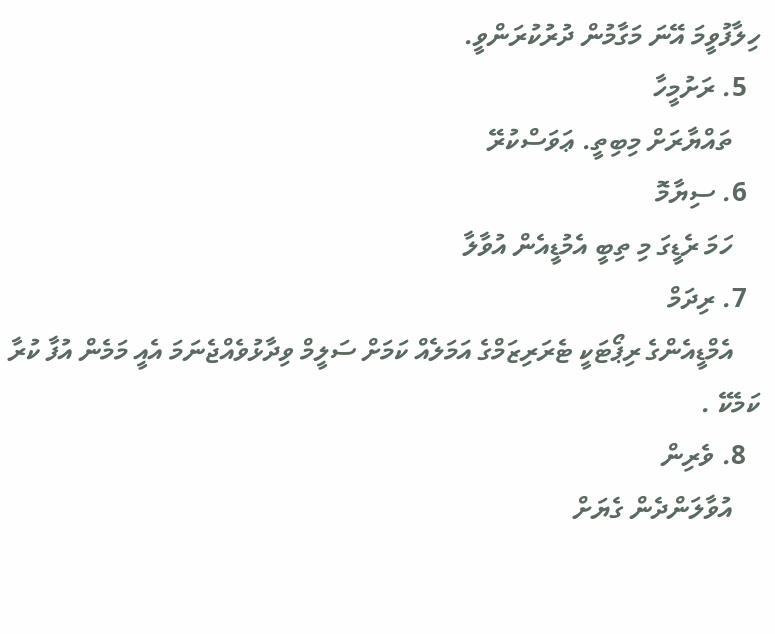ހިލާފުވީމަ އޭނަ މަގާމުން ދުރުކުރަންވީ.
  5. ރަށުމީހާ
    ތައްޔާރަށް މިބިތީ. ޢަވަސްކުރޭ
  6. ސިޔާމޮ
    ހަމަ ރެޑީގަ މި ތިބީ އެމުޑީއެން އުވާލާ
  7. ރިދަމް
    އެމްޑީއެންގެ ރިޕޯޓަކީ ޓެރަރިޒަމްގެ އަމަލެއް ކަމަށް ސަލީމް ވިދާޅުވެއްޖެނަމަ އެއީ މަމެން އުފާ ކުރާ ކަމެކޭ .
  8. ވެރިން
    އުވާލަންދެން ގެޔަށް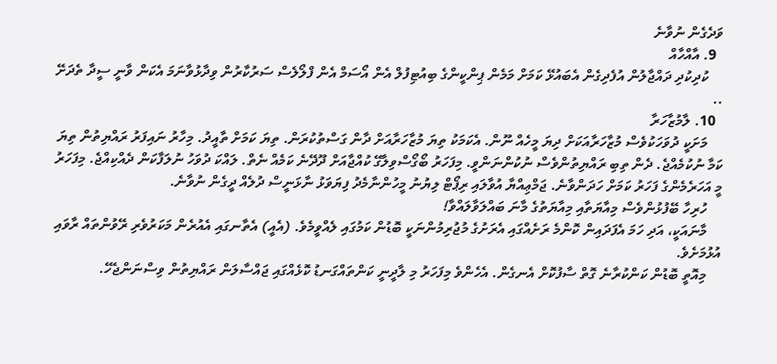ވަދެގެން ނުވާނެ
  9. އާއްހާއް
    ކުދިކުދި ދައްޖާލުން އުފެދިގެން އެބައުޅޭ ކަމަށް މަމެން ޕިންކީންގެ ބިއުޓިފުލް އެން އޯސަމް އެން ފްލޯލެސް ސަރުކާރުން ވިދާޅުވާނަމަ އެކަން ވާނީ ސީދާ ތެދަށޭ ..
  10. ލާމުޒާހަރާ
    މަށަކީ ދުވަހަކުވެސް މުޒާހަރާއަކަށް ދިޔަ މީހެއް ނޫން. އެކަމަކު ތިޔަ މުޒާހަރާއަށް ދާން ގަސްތުކުރަން. ތިޔަ ކަމަށް ތާއީދު. މިހާރު ނައިފަރު ރައްޔިތުން ތިޔަ ކަމާ ނުކުމެއްޖެ. ދެން ތިބި ރައްޔިތުންވެސް ނުކުންނަންވީ. މިފަހަރު ބޯގޯސްވިލާގޭ ކުއްޖާއަށް ދޫދޭނެ ކަމެއް ނެތް. ލައްކަ ދުވަހު ނުލަފާކަން ދެއްކިއްޖެ. މިފަހަރު މީ އަހަރެމެންގެ ފަހަރު ކަމަށް ހަދަންވާނެ. ޖަމްޢިއްޔާ އުވާލައި ރިޕޯޓް ލިޔުނު މީހުންނާމެދު ފިޔަވަޅު ނާޅަނީސް ދުލެއް ދީގެން ނުވާނެ.
    ހުރިހާ ބޭފުޅުންވެސް މިއާޔަތާއި މިއާޔަތުގެ މާނަ ބައްލަވާލައްވާ!
    މާނައަކީ، އަދި ހަމަ އެފަދައިން ކޮންމެ ރަށެއްގައި އެރަށުގެ މުޖުރިމުންނަކީ ބޮޑުން ކަމުގައި ލެއްވީމެވެ. (އެއީ) އެތާނގައި އެއުރެން މަކަރުވެރި ރޭވުންތައް ރާވައި އުޅުމަށެވެ.
    މިއޮތީ ބޮޑުން ކަންކުރާނެ ގޮތް ސާފުކޮށް އެނގެން. އެހެންވެ މިފަހަރު މި ލާދީނީ ކަންތައްގަނޑު ކޮޅެއްގައި ޖައްސާލަން ރައްޔިތުން ވިސްނަންޖެހޭ.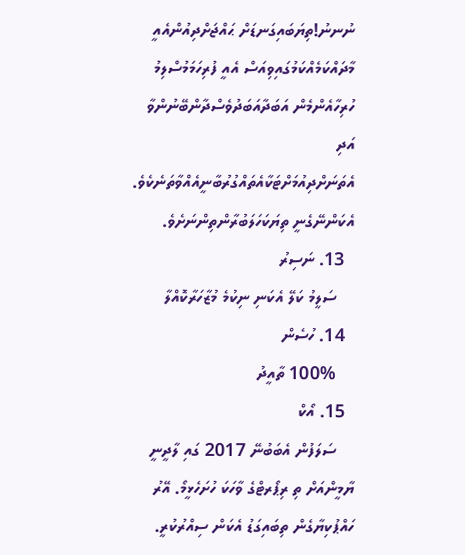ނުނނު!ތިޔަބައިގަނޑަށް ޙައްޖަށްދިއުންއެއީ މާދައްކަމެއްކަމުގައިވިއަސް އެއީ ފުރިހަމަމުސްލިމު ހުރިހާއެންމެން އަބަދާއަބަދުވެސްދާންބޭނުންވާ އަދި އެތަނަށްދިއުމަށްޓަކާއެތައްގުރުބާނީއެއްވާތަނެކެވެ. އެކަންނޭގެނީ ތިޔަކަހަލަބުރާންތިންނަށެވެ.
  13. ނަސިރު
    ސަލީމު ކަލޭ އެކަނި ނިކުމެ މުޒާހަރާކޮއްލާ
  14. ހުސެން
    100% ތާއީދު
  15. އޯކް
    ސަލަފުން އެބަބުނޭ 2017 ގައި ލާދީނީ ޔާމީންއަށް ތި ރިޕޯރޓްގެ ވާހަކަ ހުށަހެޅީމޯ. އޭރު ހައްޕުކިޔާގެން ތިބައިގަޑު އެކަން ސިއްރުކުރީ.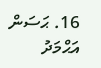16. ޙަސަން އަޙްމަދު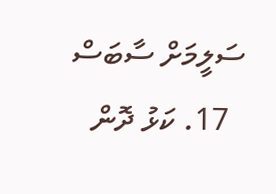ސަލީމަށް ސާބަސް
  17. ކަޅު ދޮން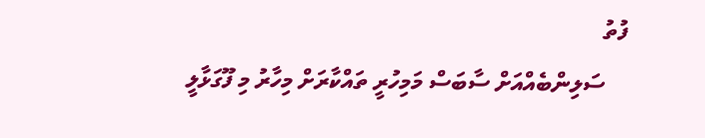ފުތު
    ސަލިންބެއްއަށް ސާބަސް މަމިހުރީ ތައްކާރަށް މިހާރު މި ފޫގަޅާލީ